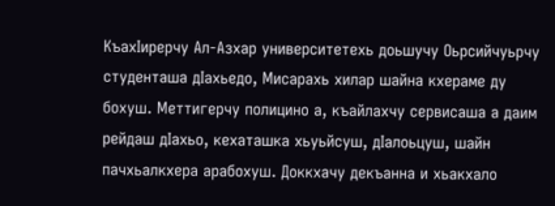КъахIирерчу Ал-Азхар университетехь доьшучу Оьрсийчуьрчу студенташа дIахьедо, Мисарахь хилар шайна кхераме ду бохуш. Меттигерчу полицино а, къайлахчу сервисаша а даим рейдаш дIахьо, кехаташка хьуьйсуш, дIалоьцуш, шайн пачхьалкхера арабохуш. Доккхачу декъанна и хьакхало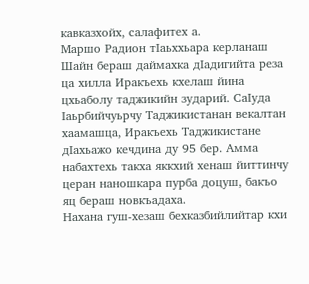кавказхойх, салафитех а.
Маршо Радион тIаьххьара керланаш
Шайн бераш даймахка дIадигийта реза ца хилла Иракъехь кхелаш йина цхьаболу таджикийн зударий. СаIуда Iаьрбийчуьрчу Таджикистанан векалтан хаамашца, Иракъехь Таджикистане дIахьажо кечдина ду 95 бер. Амма набахтехь такха яккхий хенаш йиттинчу церан наношкара пурба доцуш, бакъо яц бераш новкъадаха.
Нахана гуш-хезаш бехказбийлийтар кхи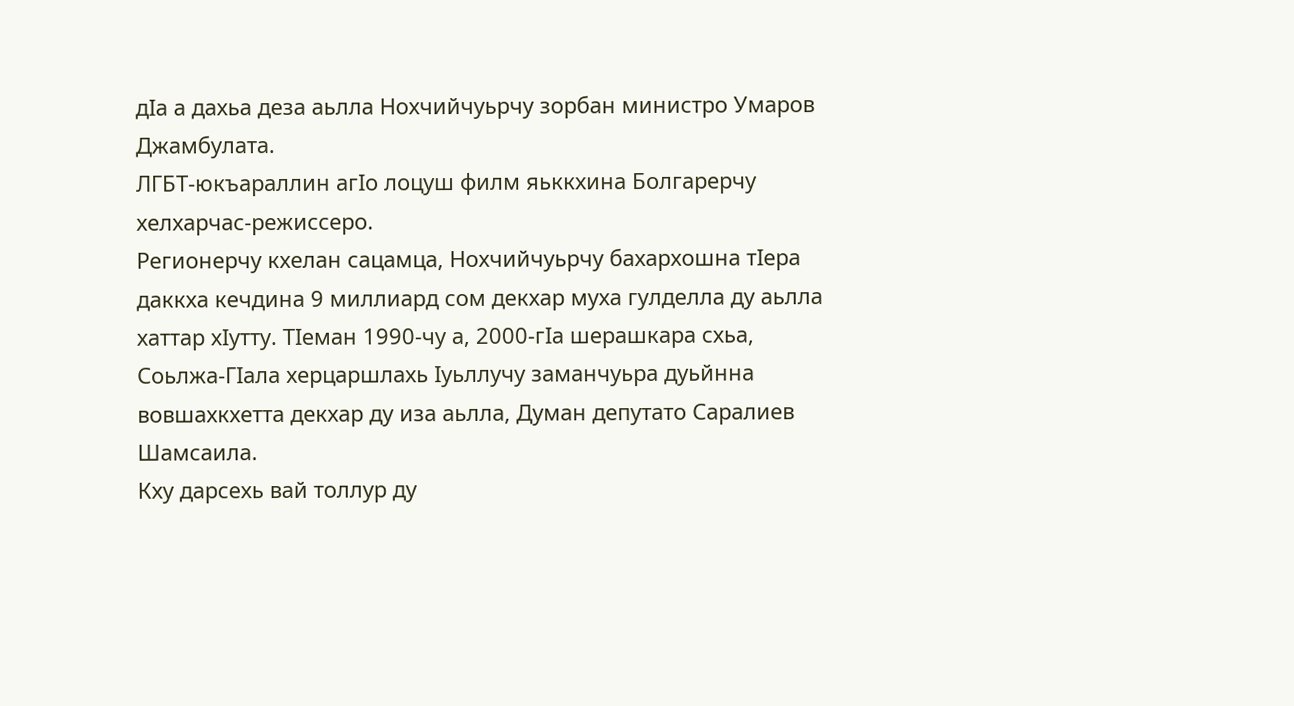дIа а дахьа деза аьлла Нохчийчуьрчу зорбан министро Умаров Джамбулата.
ЛГБТ-юкъараллин агIо лоцуш филм яьккхина Болгарерчу хелхарчас-режиссеро.
Регионерчу кхелан сацамца, Нохчийчуьрчу бахархошна тIера даккха кечдина 9 миллиард сом декхар муха гулделла ду аьлла хаттар хIутту. ТIеман 1990-чу а, 2000-гIа шерашкара схьа, Соьлжа-ГIала херцаршлахь Iуьллучу заманчуьра дуьйнна вовшахкхетта декхар ду иза аьлла, Думан депутато Саралиев Шамсаила.
Кху дарсехь вай толлур ду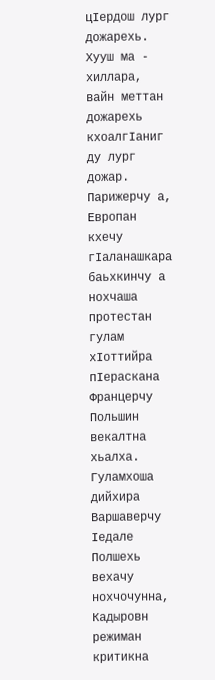цIердош лург дожарехь. Хууш ма - хиллара, вайн меттан дожарехь кхоалгIаниг ду лург дожар.
Парижерчу а, Европан кхечу гIаланашкара баьхкинчу а нохчаша протестан гулам хIоттийра пIераскана Францерчу Польшин векалтна хьалха. Гуламхоша дийхира Варшаверчу Iедале Полшехь вехачу нохчочунна, Кадыровн режиман критикна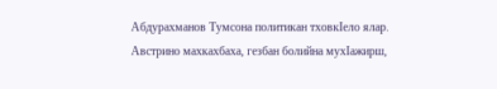Абдурахманов Тумсона политикан тховкIело ялар.
Австрино махкахбаха, гезбан болийна мухIажирш,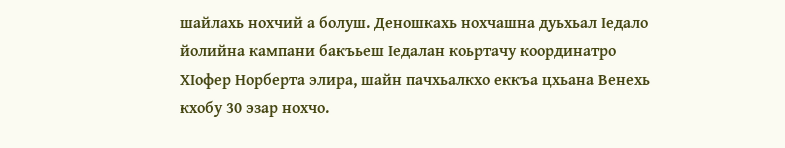шайлахь нохчий а болуш. Деношкахь нохчашна дуьхьал Iедало йолийна кампани бакъьеш Iедалан коьртачу координатро ХIофер Норберта элира, шайн пачхьалкхо еккъа цхьана Венехь кхобу 30 эзар нохчо.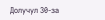Долучул 30-за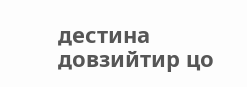дестина довзийтир цо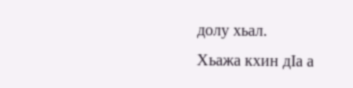долу хьал.
Хьажа кхин дIа а